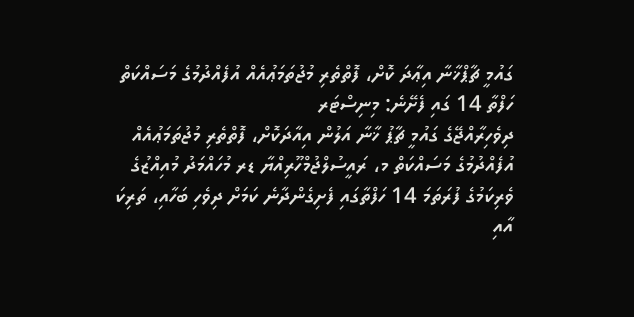ގައުމީ ޗާޕްޚާނާ އިޢާދަ ކޮށް، ފޮތްތެރި މުޖުތަމަޢުއެއް އުފެއްދުމުގެ މަސައްކަތް ހަފްތާ 14 ގައި ފެށޭނެ: މިނިސްޓަރ
ދިވެހިރާއްޖޭގެ ގައުމީ ޗާޕު ޚާނާ އަލުން އިއާދަކޮށް، ފޮތްތެރި މުޖުތަމަޢުއެއް އުފެއްދުމުގެ މަސައްކަތް މ، ރައީސުލްޖުމްހޫރިއްޔާ ޑރ މުހައްމަދު މުއިއްޒުގެ ވެރިކަމުގެ ފުރަތަމަ 14 ހަފްތާގައި ފެށިގެންދާނެ ކަމަށް ދިވެހި ބަހާއި، ތަރިކަ އާއި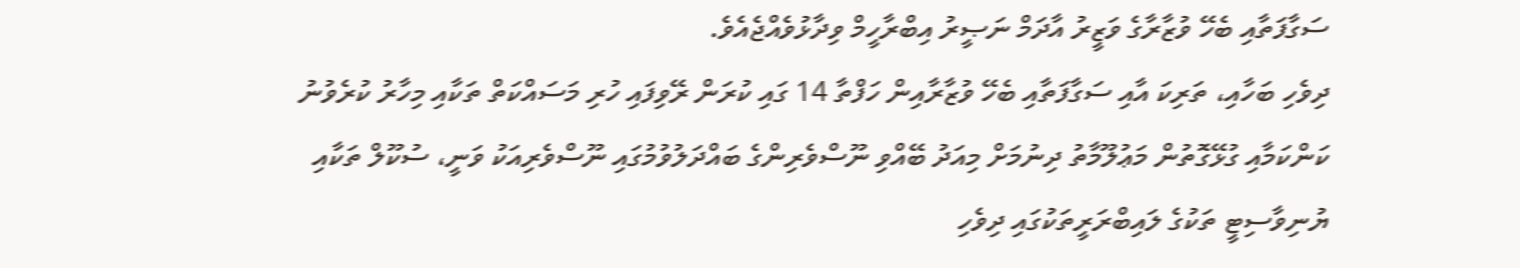ސަގާފަތާއި ބެހޭ ވުޒާރާގެ ވަޒީރު އާދަމް ނަޞީރު އިބްރާހީމް ވިދާޅުވެއްޖެއެވެ.
ދިވެހި ބަހާއި، ތަރިކަ އާއި ސަގާފަތާއި ބެހޭ ވުޒާރާއިން ހަފްތާ 14 ގައި ކުރަން ރޭވިފައި ހުރި މަސައްކަތް ތަކާއި މިހާރު ކުރެވުނު ކަންކަމާއި ގުޅޭގޮތުން މަޢުލޫމާތު ދިނުމަށް މިއަދު ބޭއްވި ނޫސްވެރިންގެ ބައްދަލުވުމުގައި ނޫސްވެރިއަކު ވަނީ، ސުކޫލް ތަކާއި ޔުނިވާސިޓީ ތަކުގެ ލައިބްރަރީތަކުގައި ދިވެހި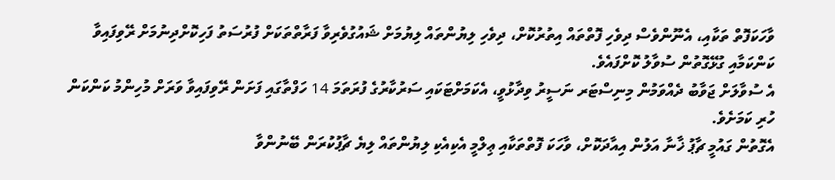ވާހަކަފޮތް ތަކާއި، އެނޫންވެސް ދިވެހި ފޮތްތައް އިތުރުކޮށް، ދިވެހި ލިޔުންތައް ލިޔުމަށް ޝައުގުވެރިވާ ފަރާތްތަކަށް ފުރުސަތު ފަހިކޮށްދިނުމަށް ރޭވިފައިވާ ކަންކަމާއި ގުޅޭގޮތުން ސުވާލު ކޮށްފައެވެ.
އެ ސުވާލަށް ޖަވާބު ދެއްވަމުން މިނިސްޓަރ ނަސީރު ވިދާޅުވީ، އެކަމަށްޓަކައި ސަރުކާރުގެ ފުރަތަމަ 14 ހަފްތާގައި ފަށަން ރޭވިފައިވާ ވަރަށް މުހިންމު ކަންކަން ހުރި ކަމަށެވެ.
އެގޮތުން ގައުމީ ޗާޕު ޚާނާ އަލުން އިއާދަކޮށް، ވާހަކަ ފޮތްތަކާއި ޢިލްމީ އެކިއެކި ލިޔުންތައް ލިޔެ ޗާޕުކުރަން ބޭނުންވާ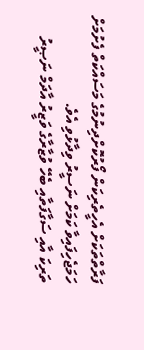ފަރާތްތަކަށް އެހީތެރިކަން ފޯރުކޮށްދިނުމުގެ މަސައްކަތް ފެށުމަށް ހަމަޖެހިފައިވާ ކަމަށް ނަސީރު ވިދާޅުވި އެވެ.
ތަރިކަ އާއި ސަގާފަތާއި ބެހޭ ވުޒާރާގެ ވަޒީރު އާދަމް ނަޞީރު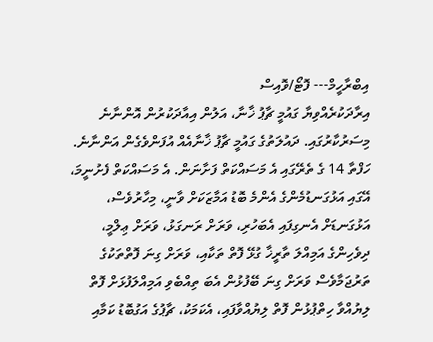އިބްރާހީމް--- ފޮޓޯ/ވޮއިސް
އިރާދަކުރެއްވިޔާ ގައުމީ ޗާޕު ޚާނާ، އަލުން އިއާދަކުރުން އޮންނާނެ މިސަރުކާރުގައި. ދައުލަތުގެ ގައުމީ ޗާޕު ޚާނާއެއް އުފަންވެގެން އަންނާނެ. ހަފްތާ 14 ގެ ތެރޭގައި އެ މަސައްކަތް ފަށާނަން. އެ މަސައްކަތް ފެށުނީމަ، އޭގައި އަޅުގަނޑުމެންގެ އެންމެ ބޮޑު އަމާޒަކަށް ވާނީ، މިހާރުވެސް، އަޅުގަނޑަށް އެނގިފައި އެބަހުރި، ވަރަށް ރަނގަޅު، ވަރަށް ޢިލްމީ، ދިވެހިންގެ އަމިއްލަ ތާރީޚާ ގުޅޭ ފޮތް ތަކާއި، ވަރަށް ގިނަ ފޮތްތަކުގެ ތަރުޖަމާވެސް ވަރަށް ގިނަ ބޭފުޅުން އެބަ ތިއްބެވި އަމިއްލަފުޅަށް ފޮތް ލިޔުއްވާ ހިތްޕުޅުން ފޮތް ލިޔުއްވާފައި، އެކަމަކު، ޗާޕުގެ އަގުބޮޑު ކަމާއި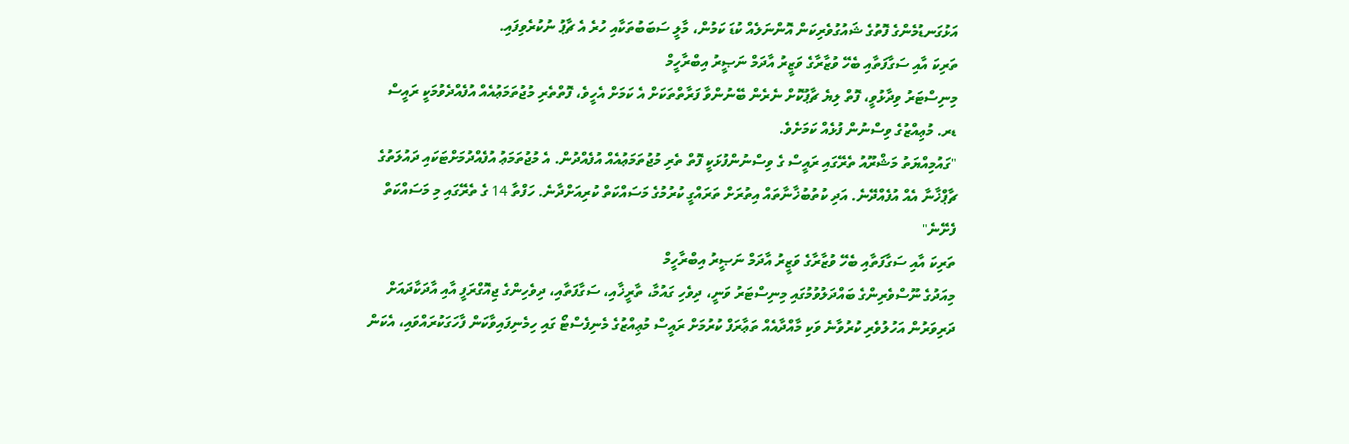އަޅުގަނޑުމެންގެ ފޮތުގެ ޝައުގުވެރިކަން އޮންނަލެއް ކުޑަ ކަމުން، މާލީ ސަބަބުތަކާއި ހުރެ އެ ޗާޕު ނުކުރެވިފައި.
ތަރިކަ އާއި ސަގާފަތާއި ބެހޭ ވުޒާރާގެ ވަޒީރު އާދަމް ނަޞީރު އިބްރާހީމް
މިނިސްޓަރު ވިދާޅުވީ، ފޮތް ލިޔެ ޗާޕުކޮށް ނެރެން ބޭނުންވާ ފަރާތްތަކަށް އެ ކަމަށް އެހީވެ، ފޮތްތެރި މުޖުތަމަޢުއެއް އުފެއްދެވުމަކީ ރައީސް ޑރ. މުޢިއްޒުގެ ވިސްނުން ފުޅެއް ކަމަށެވެ.
"ގައުމިއްޔަތު މަޝްރޫއު ތެރޭގައި ރައީސް ގެ ވިސްނުންފުޅަކީ ފޮތް ތެރި މުޖުތަމަޢުއެއް އުފެއްދުން. އެ މުޖުތަމަޢު އުފެއްދުމަށްޓަކައި ދައުލަތުގެ ޗާޕްޚާނާ އެއް އުފެއްދޭނެ. އަދި ކުތުބުޚާނާތައް އިތުރަށް ތަރައްގީ ކުރުމުގެ މަސައްކަތް ކުރިއަށްދާނެ. ހަފްތާ 14 ގެ ތެރޭގައި މި މަސައްކަތް ފެށޭނެ"
ތަރިކަ އާއި ސަގާފަތާއި ބެހޭ ވުޒާރާގެ ވަޒީރު އާދަމް ނަޞީރު އިބްރާހީމް
މިއަދުގެ ނޫސްވެރިންގެ ބައްދަލުވުމުގައި މިނިސްޓަރު ވަނީ، ދިވެހި ގައުމާ، ތާރީޚާއި، ސަގާފަތާއި، ދިވެހިންގެ ޖިއޮގްރަފީ އާއި އާދަކާދައަށް ދަރިވަރުން އަހުލުވެރި ކުރުވާނެ ވަކި މާއްދާއެއް ތަޢާރަފް ކުރުމަށް ރައީސް މުޢިއްޒުގެ މެނިފެސްޓޯ ގައި ހިމެނިފައިވާކަން ފާހަގަކުރައްވައި، އެކަން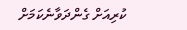ކުރިއަށް ގެންދަވާނެކަމަށް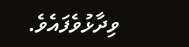ވިދާޅުވެފައެވެ.